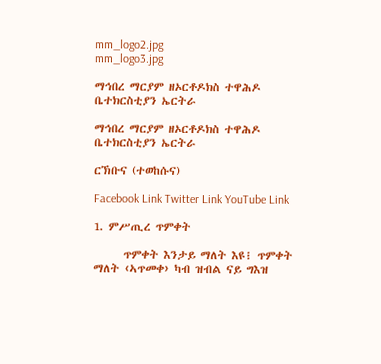mm_logo2.jpg
mm_logo3.jpg

ማኅበረ ማርያም ዘኦርቶዶክስ ተዋሕዶ ቤተክርስቲያን ኤርትራ

ማኅበረ ማርያም ዘኦርቶዶክስ ተዋሕዶ ቤተክርስቲያን ኤርትራ

ርኽቡና (ተወከሱና)

Facebook Link Twitter Link YouTube Link

1. ምሥጢረ ጥምቀት

      ጥምቀት እንታይ ማለት እዩ፧ ጥምቀት ማለት ‹ኣጥመቀ› ካብ ዝብል ናይ ግእዝ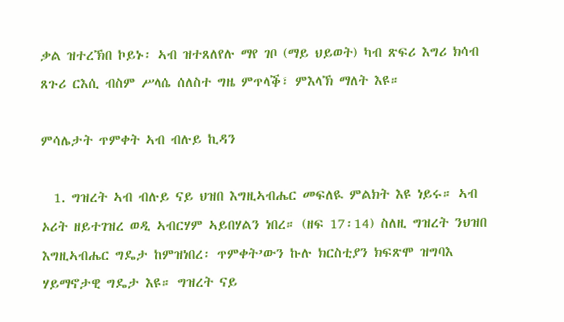ቃል ዝተረኽበ ኮይኑ፡ ኣብ ዝተጸለየሉ ማየ ገቦ (ማይ ህይወት) ካብ ጽፍሪ እግሪ ክሳብ ጸጉሪ ርእሲ ብስም ሥላሴ ሰለስተ ግዜ ምጥላቕ፣ ምእላኽ ማለት እዩ።

ምሳሌታት ጥምቀት ኣብ ብሉይ ኪዳን

  1. ግዝረት ኣብ ብሉይ ናይ ህዝበ እግዚኣብሔር መፍለዪ ምልክት እዩ ነይሩ። ኣብ ኦሪት ዘይተገዝረ ወዲ ኣብርሃም ኣይበሃልን ነበረ። (ዘፍ 17፡14) ስለዚ ግዝረት ንህዝበ እግዚኣብሔር ግዴታ ከምዝነበረ፡ ጥምቀት’ውን ኩሉ ክርስቲያን ክፍጽሞ ዝግባእ ሃይማኖታዊ ግዴታ እዩ። ግዝረት ናይ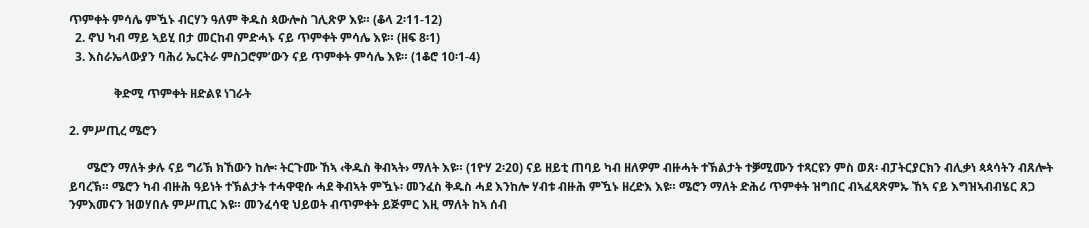ጥምቀት ምሳሌ ምዃኑ ብርሃን ዓለም ቅዱስ ጳውሎስ ገሊጽዎ እዩ። (ቆላ 2፡11-12)
  2. ኖህ ካብ ማይ ኣይሂ በታ መርከብ ምድሓኑ ናይ ጥምቀት ምሳሌ እዩ። (ዘፍ 8፡1)
  3. እስራኤላውያን ባሕሪ ኤርትራ ምስጋሮም’ውን ናይ ጥምቀት ምሳሌ እዩ። (1ቆሮ 10፡1-4)

               ቅድሚ ጥምቀት ዘድልዩ ነገራት

2. ምሥጢረ ሜሮን

      ሜሮን ማለት ቃሉ ናይ ግሪኽ ክኸውን ከሎ፡ ትርጉሙ ኸኣ ‹ቅዱስ ቅብኣት› ማለት እዩ። (1ዮሃ 2፡20) ናይ ዘይቲ ጠባይ ካብ ዘለዎም ብዙሓት ተኽልታት ተቓሚሙን ተጻርዩን ምስ ወጸ፡ ብፓትርያርክን ብሊቃነ ጳጳሳትን ብጸሎት ይባረኽ። ሜሮን ካብ ብዙሕ ዓይነት ተኽልታት ተሓዋዊሱ ሓደ ቅብኣት ምዃኑ፡ መንፈስ ቅዱስ ሓደ እንከሎ ሃብቱ ብዙሕ ምዃኑ ዘረድእ እዩ። ሜሮን ማለት ድሕሪ ጥምቀት ዝግበር ብኣፈጻጽምኡ ኸኣ ናይ እግዝኣብብሄር ጸጋ ንምእመናን ዝወሃበሉ ምሥጢር እዩ። መንፈሳዊ ህይወት ብጥምቀት ይጅምር እዚ ማለት ከኣ ሰብ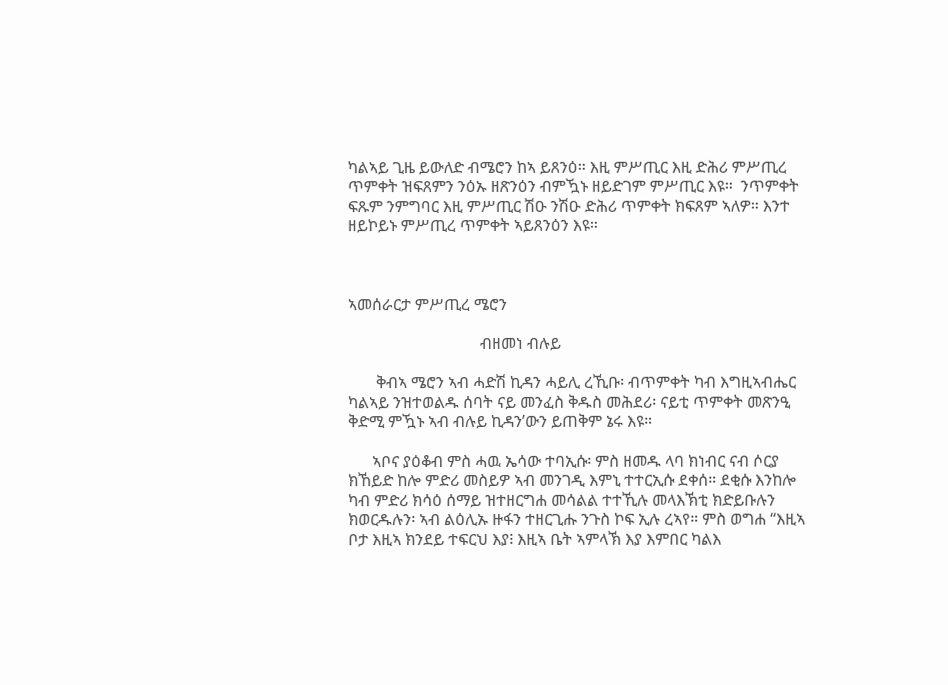ካልኣይ ጊዜ ይውለድ ብሜሮን ከኣ ይጸንዕ። እዚ ምሥጢር እዚ ድሕሪ ምሥጢረ ጥምቀት ዝፍጸምን ንዕኡ ዘጽንዕን ብምዃኑ ዘይድገም ምሥጢር እዩ።  ንጥምቀት ፍጹም ንምግባር እዚ ምሥጢር ሽዑ ንሽዑ ድሕሪ ጥምቀት ክፍጸም ኣለዎ። እንተ ዘይኮይኑ ምሥጢረ ጥምቀት ኣይጸንዕን እዩ።



ኣመሰራርታ ምሥጢረ ሜሮን

                                 ብዘመነ ብሉይ

       ቅብኣ ሜሮን ኣብ ሓድሽ ኪዳን ሓይሊ ረኺቡ፡ ብጥምቀት ካብ እግዚኣብሔር ካልኣይ ንዝተወልዱ ሰባት ናይ መንፈስ ቅዱስ መሕደሪ፡ ናይቲ ጥምቀት መጽንዒ ቅድሚ ምዃኑ ኣብ ብሉይ ኪዳን’ውን ይጠቅም ኔሩ እዩ።

      ኣቦና ያዕቆብ ምስ ሓዉ ኤሳው ተባኢሱ፡ ምስ ዘመዱ ላባ ክነብር ናብ ሶርያ ክኸይድ ከሎ ምድሪ መስይዎ ኣብ መንገዲ እምኒ ተተርኢሱ ደቀሰ። ደቂሱ እንከሎ ካብ ምድሪ ክሳዕ ሰማይ ዝተዘርግሐ መሳልል ተተኺሉ መላእኽቲ ክድይቡሉን ክወርዱሉን፡ ኣብ ልዕሊኡ ዙፋን ተዘርጊሑ ንጉስ ኮፍ ኢሉ ረኣየ። ምስ ወግሐ “እዚኣ ቦታ እዚኣ ክንደይ ተፍርህ እያ፧ እዚኣ ቤት ኣምላኽ እያ እምበር ካልእ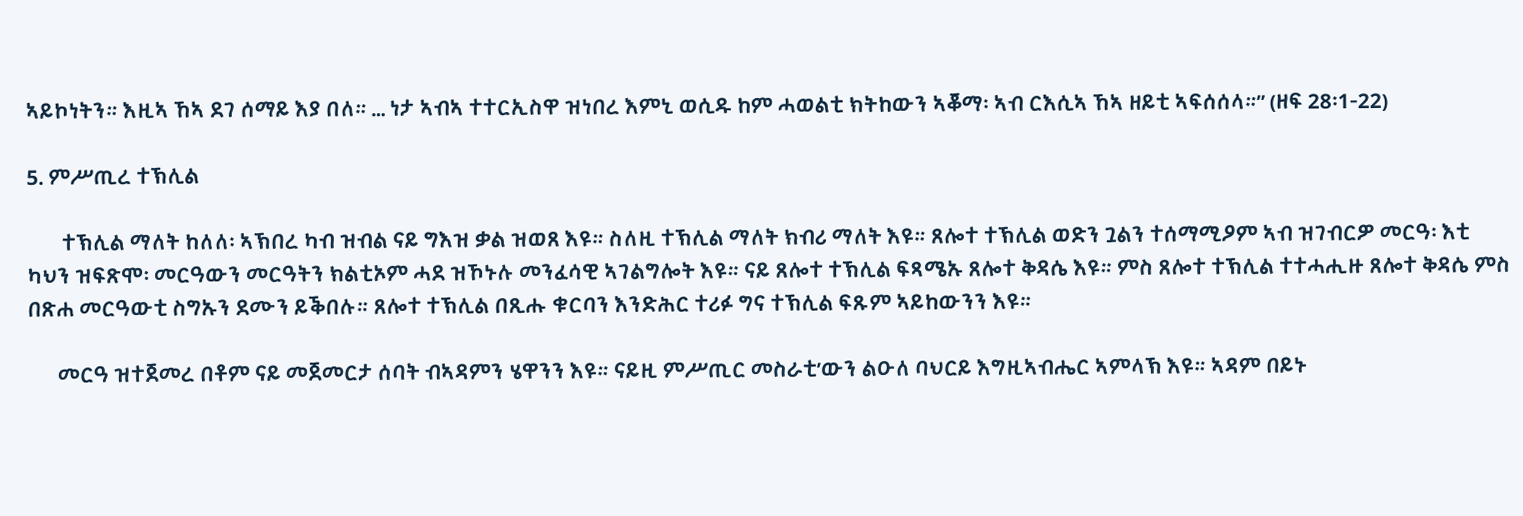ኣይኮነትን። እዚኣ ኸኣ ደገ ሰማይ እያ በለ። … ነታ ኣብኣ ተተርኢስዋ ዝነበረ እምኒ ወሲዱ ከም ሓወልቲ ክትከውን ኣቖማ፡ ኣብ ርእሲኣ ኸኣ ዘይቲ ኣፍሰሰላ።” (ዘፍ 28፡1-22)

5. ምሥጢረ ተኽሊል

       ተኽሊል ማለት ከለለ፡ ኣኽበረ ካብ ዝብል ናይ ግእዝ ቃል ዝወጸ እዩ። ስለዚ ተኽሊል ማለት ክብሪ ማለት እዩ። ጸሎተ ተኽሊል ወድን ጓልን ተሰማሚዖም ኣብ ዝገብርዎ መርዓ፡ እቲ ካህን ዝፍጽሞ፡ መርዓውን መርዓትን ክልቲኦም ሓደ ዝኾኑሉ መንፈሳዊ ኣገልግሎት እዩ። ናይ ጸሎተ ተኽሊል ፍጻሜኡ ጸሎተ ቅዳሴ እዩ። ምስ ጸሎተ ተኽሊል ተተሓሒዙ ጸሎተ ቅዳሴ ምስ በጽሐ መርዓውቲ ስግኡን ደሙን ይቕበሉ። ጸሎተ ተኽሊል በጺሑ ቁርባን እንድሕር ተሪፉ ግና ተኽሊል ፍጹም ኣይከውንን እዩ።

      መርዓ ዝተጀመረ በቶም ናይ መጀመርታ ሰባት ብኣዳምን ሄዋንን እዩ። ናይዚ ምሥጢር መስራቲ’ውን ልዑለ ባህርይ እግዚኣብሔር ኣምላኽ እዩ። ኣዳም በይኑ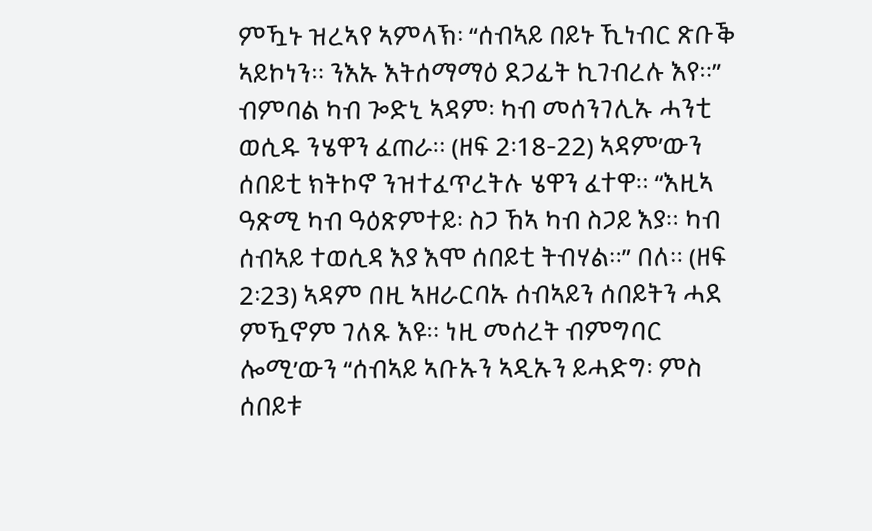ምዃኑ ዝረኣየ ኣምላኽ፡ “ሰብኣይ በይኑ ኺነብር ጽቡቕ ኣይኮነን። ንእኡ እትሰማማዕ ደጋፊት ኪገብረሉ እየ።” ብምባል ካብ ጐድኒ ኣዳም፡ ካብ መሰንገሊኡ ሓንቲ ወሲዱ ንሄዋን ፈጠራ። (ዘፍ 2፡18-22) ኣዳም’ውን ሰበይቲ ክትኮኖ ንዝተፈጥረትሉ ሄዋን ፈተዋ። “እዚኣ ዓጽሚ ካብ ዓዕጽምተይ፡ ስጋ ኸኣ ካብ ስጋይ እያ። ካብ ሰብኣይ ተወሲዳ እያ እሞ ሰበይቲ ትብሃል።” በለ። (ዘፍ 2፡23) ኣዳም በዚ ኣዘራርባኡ ሰብኣይን ሰበይትን ሓደ ምዃኖም ገለጹ እዩ። ነዚ መሰረት ብምግባር ሎሚ’ውን “ሰብኣይ ኣቡኡን ኣዲኡን ይሓድግ፡ ምስ ሰበይቱ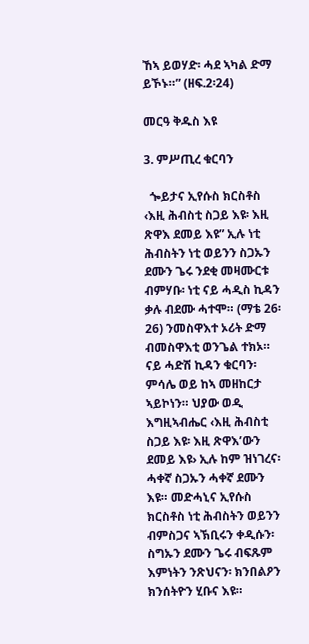ኸኣ ይወሃድ፡ ሓደ ኣካል ድማ ይኾኑ።” (ዘፍ.2፡24)

መርዓ ቅዱስ እዩ

3. ምሥጢረ ቁርባን

  ጐይታና ኢየሱስ ክርስቶስ ‹እዚ ሕብስቲ ስጋይ እዩ፡ እዚ ጽዋእ ደመይ እዩ” ኢሉ ነቲ ሕብስትን ነቲ ወይንን ስጋኡን ደሙን ጌሩ ንደቂ መዛሙርቱ ብምሃቡ፡ ነቲ ናይ ሓዲስ ኪዳን ቃሉ ብደሙ ሓተሞ። (ማቴ 26፡26) ንመስዋእተ ኦሪት ድማ ብመስዋእቲ ወንጌል ተክኦ። ናይ ሓድሽ ኪዳን ቁርባን፡ ምሳሌ ወይ ከኣ መዘከርታ ኣይኮነን። ህያው ወዲ እግዚኣብሔር ‹እዚ ሕብስቲ ስጋይ እዩ፡ እዚ ጽዋእ’ውን ደመይ እዩ› ኢሉ ከም ዝነገረና፡ ሓቀኛ ስጋኡን ሓቀኛ ደሙን እዩ። መድሓኒና ኢየሱስ ክርስቶስ ነቲ ሕብስትን ወይንን ብምስጋና ኣኽቢሩን ቀዲሱን፡ ስግኡን ደሙን ጌሩ ብፍጹም እምነትን ንጽህናን፡ ክንበልዖን ክንሰትዮን ሂቡና እዩ።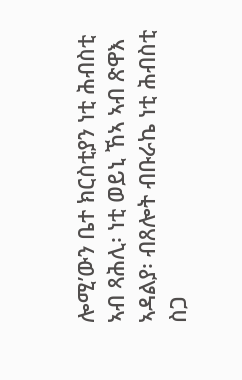ሎሚ’ውን ቤተ ክርስቲያን ነቲ ሕብስቲ ኣብ ጻሕሊ፡ ነቲ ወይኒ ኸኣ ኣብ ጽዋእ ኣዳልያ፡ ብጸሎት ብቡራኬ ነቲ ሕብስቲ ስጋ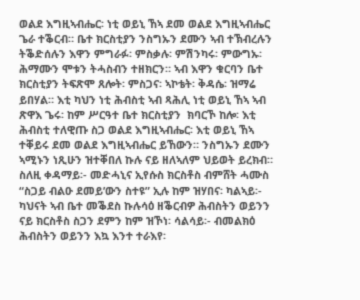ወልደ እግዚኣብሔር፡ ነቲ ወይኒ ኸኣ ደመ ወልደ እግዚኣብሔር ጌራ ተቕርብ። ቤተ ክርስቲያን ንስግኡን ደሙን ኣብ ተኽብረሉን ትቕድሰሉን እዋን ምግራፉ፡ ምስቃሉ፡ ምሽንካሩ፡ ምውግኡ፡ ሕማሙን ሞቱን ትሓስብን ተዘክርን። ኣብ እዋን ቁርባን ቤተ ክርስቲያን ትፍጽሞ ጸሎት፡ ምስጋና፡ ኣኮቴት፡ ቅዳሴ፡ ዝማሬ ይበሃል። እቲ ካህን ነቲ ሕብስቲ ኣብ ጻሕሊ ነቲ ወይኒ ኸኣ ኣብ ጽዋእ ጌሩ፡ ከም ሥርዓተ ቤተ ክርስቲያን  ክባርኾ ከሎ፡ እቲ ሕብስቲ ተለዊጡ ስጋ ወልደ እግዚኣብሔር፡ እቲ ወይኒ ኸኣ ተቐይሩ ደመ ወልደ እግዚኣብሔር ይኸውን። ንስግኡን ደሙን ኣሚኑን ነጺሁን ዝተቐበለ ኩሉ ናይ ዘለኣለም ህይወት ይረክብ። ስለዚ ቀዳማይ፡- መድሓኒና ኢየሱስ ክርስቶስ ብምሸት ሓሙስ “ስጋይ ብልዑ ደመይ’ውን ስተዩ” ኢሉ ከም ዝሃበና፡ ካልኣይ፡- ካህናት ኣብ ቤተ መቕደስ ኩሉሳዕ ዘቕርብዎ ሕብስትን ወይንን ናይ ክርስቶስ ስጋን ደምን ከም ዝኾነ፡ ሳልሳይ፡- ብመልክዕ ሕብስትን ወይንን እኳ እንተ ተራእየ፡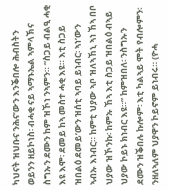ካህናት ዝህቡና ንሕና’ውን እንቕበሎ ሕብስትን ወይንን ዘይኮነስ፡ ብሓቂ ናይ ኣማኑኤል ኣምላኽና ስግኡን ደሙን ከም ዝኾነ ንኣምን። “ስጋይ ብልዒ ሓቂ እዩ እሞ፡ ደመይ ከኣ መስተ ሓቂ እዩ። እቲ ስጋይ ዝበልዕ ደመይ’ውን ዝሰቲ ኣባይ ይነብር፡ ኣነ’ውን ኣብኡ እነብር። ከምቲ ህያው ኣቦ ዝለኣኸኒ ኣነ ኸኣ በቦ ህያው ዝኾንኩ፡ ከምኡ ኸኣ እቲ ስጋይ ዝበልዕ ብኣይ ህያው ኮይኑ ክነብር እዩ።” ከምዝበለ፡ ንስግኡን ደሙን ዝቕበሉ ኩሎም፡ እቲ ካልኣይ ሞት የብሎምን፡ ንዘለኣለም ህያዋን ኮይኖም ይነብሩ። (ዮሓ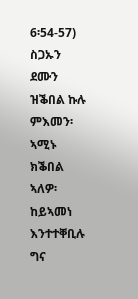6፡54-57) ስጋኡን ደሙን ዝቕበል ኩሉ ምእመን፡ ኣሚኑ ክቕበል ኣለዎ፡ ከይኣመነ እንተተቐቢሉ ግና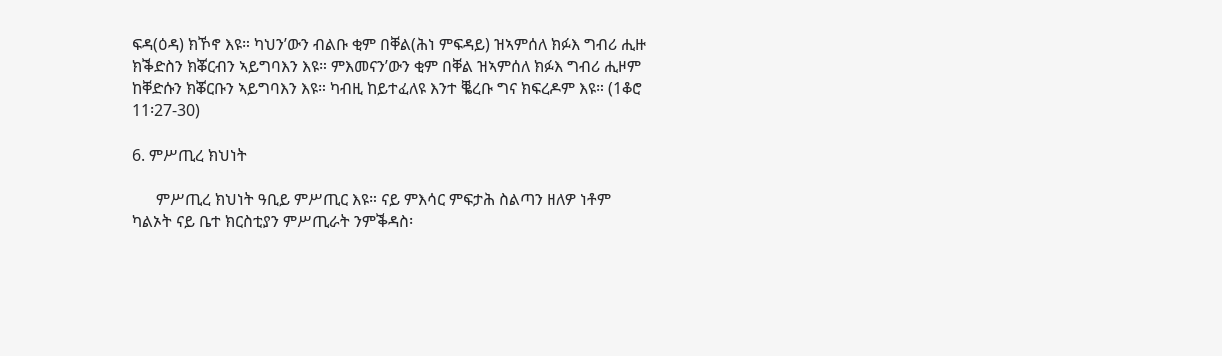ፍዳ(ዕዳ) ክኾኖ እዩ። ካህን’ውን ብልቡ ቂም በቐል(ሕነ ምፍዳይ) ዝኣምሰለ ክፉእ ግብሪ ሒዙ ክቕድስን ክቖርብን ኣይግባእን እዩ። ምእመናን’ውን ቂም በቐል ዝኣምሰለ ክፉእ ግብሪ ሒዞም ከቐድሱን ክቖርቡን ኣይግባእን እዩ። ካብዚ ከይተፈለዩ እንተ ቘረቡ ግና ክፍረዶም እዩ። (1ቆሮ 11፡27-30)

6. ምሥጢረ ክህነት

      ምሥጢረ ክህነት ዓቢይ ምሥጢር እዩ። ናይ ምእሳር ምፍታሕ ስልጣን ዘለዎ ነቶም ካልኦት ናይ ቤተ ክርስቲያን ምሥጢራት ንምቕዳስ፡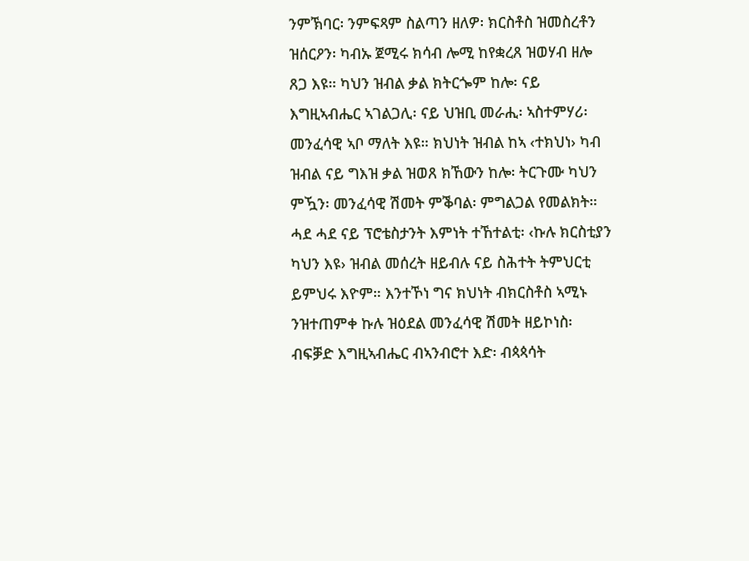ንምኽባር፡ ንምፍጻም ስልጣን ዘለዎ፡ ክርስቶስ ዝመስረቶን ዝሰርዖን፡ ካብኡ ጀሚሩ ክሳብ ሎሚ ከየቋረጸ ዝወሃብ ዘሎ ጸጋ እዩ። ካህን ዝብል ቃል ክትርጐም ከሎ፡ ናይ እግዚኣብሔር ኣገልጋሊ፡ ናይ ህዝቢ መራሒ፡ ኣስተምሃሪ፡ መንፈሳዊ ኣቦ ማለት እዩ። ክህነት ዝብል ከኣ ‹ተክህነ› ካብ ዝብል ናይ ግእዝ ቃል ዝወጸ ክኸውን ከሎ፡ ትርጉሙ ካህን ምዃን፡ መንፈሳዊ ሽመት ምቕባል፡ ምግልጋል የመልክት። ሓደ ሓደ ናይ ፕሮቴስታንት እምነት ተኸተልቲ፡ ‹ኩሉ ክርስቲያን ካህን እዩ› ዝብል መሰረት ዘይብሉ ናይ ስሕተት ትምህርቲ ይምህሩ እዮም። እንተኾነ ግና ክህነት ብክርስቶስ ኣሚኑ ንዝተጠምቀ ኩሉ ዝዕደል መንፈሳዊ ሽመት ዘይኮነስ፡ ብፍቓድ እግዚኣብሔር ብኣንብሮተ እድ፡ ብጳጳሳት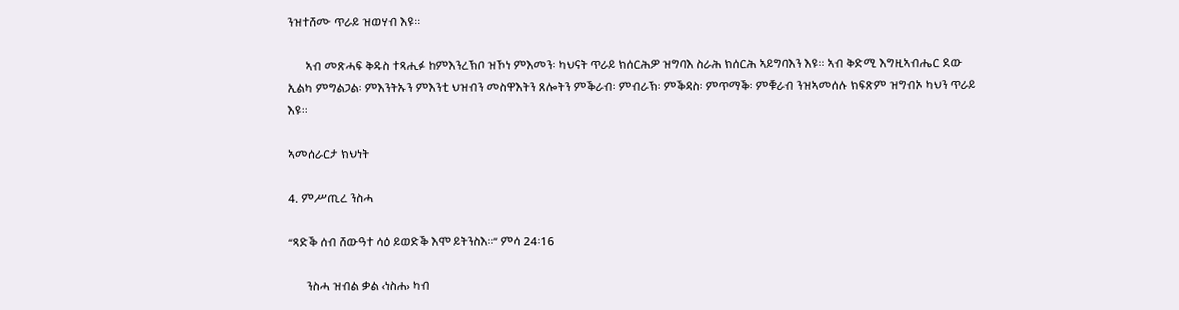ንዝተሸሙ ጥራይ ዝወሃብ እዩ።

      ኣብ መጽሓፍ ቅዱስ ተጻሒፉ ከምእንረኽቦ ዝኾነ ምእመን፡ ካህናት ጥራይ ክሰርሕዎ ዝግባእ ስራሕ ክሰርሕ ኣይግባእን እዩ። ኣብ ቅድሚ እግዚኣብሔር ደው ኢልካ ምግልጋል፡ ምእንትኡን ምእንቲ ህዝብን መስዋእትን ጸሎትን ምቕራብ፡ ምብራኽ፡ ምቕዳስ፡ ምጥማቕ፡ ምቑራብ ንዝኣመሰሉ ክፍጽም ዝግብኦ ካህን ጥራይ እዩ።

ኣመሰራርታ ክህነት

4. ምሥጢረ ንስሓ

“ጻድቕ ሰብ ሸውዓተ ሳዕ ይወድቕ እሞ ይትንስእ።” ምሳ 24፡16

      ንስሓ ዝብል ቃል ‹ነስሐ› ካብ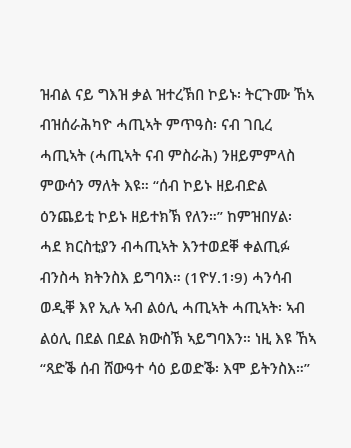ዝብል ናይ ግእዝ ቃል ዝተረኽበ ኮይኑ፡ ትርጉሙ ኸኣ ብዝሰራሕካዮ ሓጢኣት ምጥዓስ፡ ናብ ገቢረ ሓጢኣት (ሓጢኣት ናብ ምስራሕ) ንዘይምምላስ ምውሳን ማለት እዩ። “ሰብ ኮይኑ ዘይብድል ዕንጨይቲ ኮይኑ ዘይተክኽ የለን።” ከምዝበሃል፡ ሓደ ክርስቲያን ብሓጢኣት እንተወደቐ ቀልጢፉ ብንስሓ ክትንስእ ይግባእ። (1ዮሃ.1፡9) ሓንሳብ ወዲቐ እየ ኢሉ ኣብ ልዕሊ ሓጢኣት ሓጢኣት፡ ኣብ ልዕሊ በደል በደል ክውስኽ ኣይግባእን። ነዚ እዩ ኸኣ “ጻድቕ ሰብ ሸውዓተ ሳዕ ይወድቕ፡ እሞ ይትንስእ።”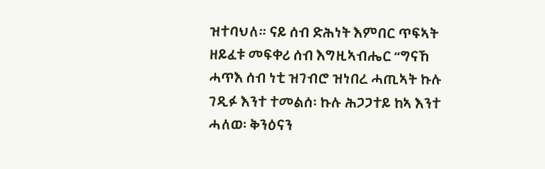ዝተባህለ። ናይ ሰብ ድሕነት እምበር ጥፍኣት ዘይፈቱ መፍቀሪ ሰብ እግዚኣብሔር “ግናኸ ሓጥእ ሰብ ነቲ ዝገብሮ ዝነበረ ሓጢኣት ኩሉ ገዲፉ እንተ ተመልሰ፡ ኩሉ ሕጋጋተይ ከኣ እንተ ሓለወ፡ ቅንዕናን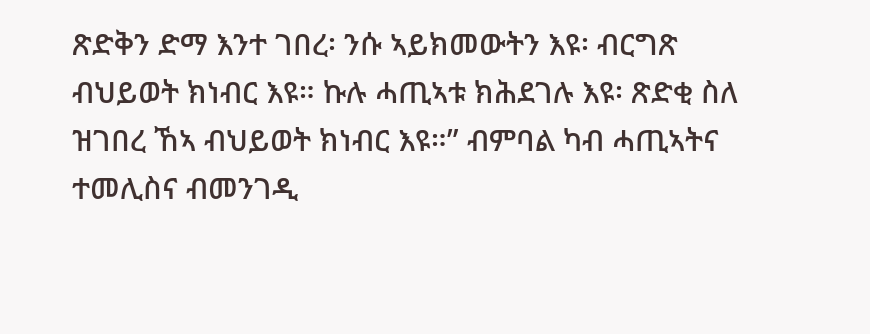ጽድቅን ድማ እንተ ገበረ፡ ንሱ ኣይክመውትን እዩ፡ ብርግጽ ብህይወት ክነብር እዩ። ኩሉ ሓጢኣቱ ክሕደገሉ እዩ፡ ጽድቂ ስለ ዝገበረ ኸኣ ብህይወት ክነብር እዩ።” ብምባል ካብ ሓጢኣትና ተመሊስና ብመንገዲ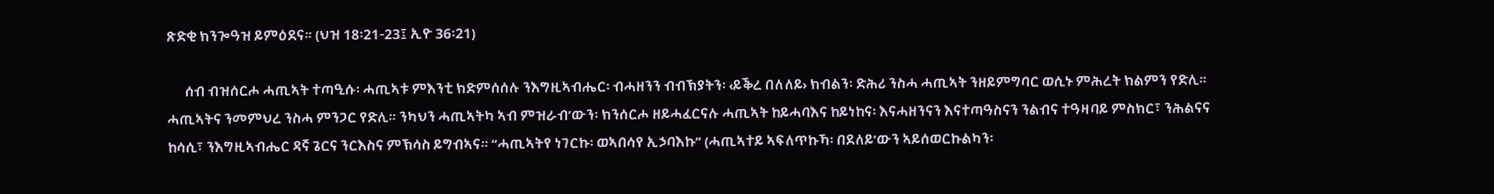ጽድቂ ክንጐዓዝ ይምዕደና። (ህዝ 18፡21-23፤ ኢዮ 36፡21)

      ሰብ ብዝሰርሖ ሓጢኣት ተጣዒሱ፡ ሓጢኣቱ ምእንቲ ክድምሰሰሉ ንእግዚኣብሔር፡ ብሓዘንን ብብኽያትን፡ ‹ይቕረ በለለይ› ክብልን፡ ድሕሪ ንስሓ ሓጢኣት ንዘይምግባር ወሲኑ ምሕረት ክልምን የድሊ። ሓጢኣትና ንመምህረ ንስሓ ምንጋር የድሊ። ንካህን ሓጢኣትካ ኣብ ምዝራብ’ውን፡ ክንሰርሖ ዘይሓፈርናሉ ሓጢኣት ከይሓባእና ከይነከና፡ እናሓዘንናን እናተጣዓስናን ንልብና ተዓዛባይ ምስክር፣ ንሕልናና ከሳሲ፣ ንእግዚኣብሔር ዳኛ ጌርና ንርእስና ምኽሳስ ይግብኣና። “ሓጢኣትየ ነገርኩ፡ ወኣበሳየ ኢኃባእኩ” (ሓጢኣተይ ኣፍለጥኩኻ፡ በደለይ’ውን ኣይሰወርኩልካን፡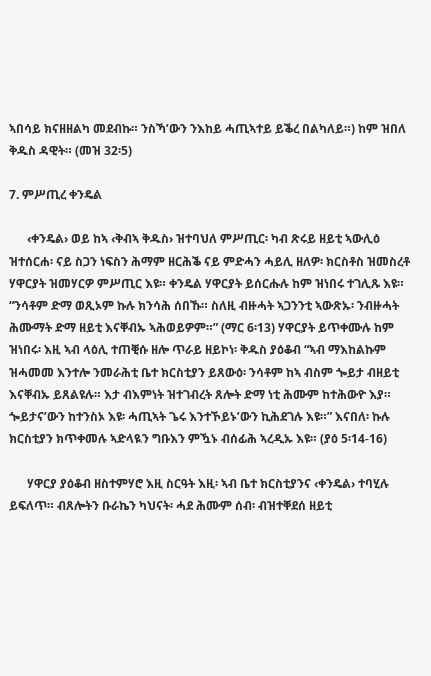ኣበሳይ ክናዘዘልካ መደብኩ። ንስኻ’ውን ንእከይ ሓጢኣተይ ይቕረ በልካለይ።) ከም ዝበለ ቅዱስ ዳዊት። (መዝ 32፡5)

7. ምሥጢረ ቀንዴል

      ‹ቀንዴል› ወይ ከኣ ‹ቅብኣ ቅዱስ› ዝተባህለ ምሥጢር፡ ካብ ጽሩይ ዘይቲ ኣውሊዕ ዝተሰርሐ፡ ናይ ስጋን ነፍስን ሕማም ዘርሕቕ ናይ ምድሓን ሓይሊ ዘለዎ፡ ክርስቶስ ዝመስረቶ ሃዋርያት ዝመሃርዎ ምሥጢር እዩ። ቀንዴል ሃዋርያት ይሰርሑሉ ከም ዝነበሩ ተገሊጹ እዩ። “ንሳቶም ድማ ወጺኦም ኩሉ ክንሳሕ ሰበኹ። ስለዚ ብዙሓት ኣጋንንቲ ኣውጽኡ፡ ንብዙሓት ሕሙማት ድማ ዘይቲ እናቐብኡ ኣሕወይዎም።” (ማር 6፡13) ሃዋርያት ይጥቀሙሉ ከም ዝነበሩ፡ እዚ ኣብ ላዕሊ ተጠቒሱ ዘሎ ጥራይ ዘይኮነ፡ ቅዱስ ያዕቆብ “ኣብ ማእከልኩም ዝሓመመ እንተሎ ንመራሕቲ ቤተ ክርስቲያን ይጸውዕ፡ ንሳቶም ከኣ ብስም ጐይታ ብዘይቲ እናቐብኡ ይጸልዩሉ። እታ ብእምነት ዝተገብረት ጸሎት ድማ ነቲ ሕሙም ከተሕውዮ እያ። ጐይታና’ውን ከተንስኦ እዩ፡ ሓጢኣት ጌሩ እንተኾይኑ’ውን ኪሕደገሉ እዩ።” እናበለ፡ ኩሉ ክርስቲያን ክጥቀመሉ ኣድላዪን ግቡእን ምዃኑ ብሰፊሕ ኣረዲኡ እዩ። (ያዕ 5፡14-16)

      ሃዋርያ ያዕቆብ ዘስተምሃሮ እዚ ስርዓት እዚ፡ ኣብ ቤተ ክርስቲያንና ‹ቀንዴል› ተባሂሉ ይፍለጥ። ብጸሎትን ቡራኬን ካህናት፡ ሓደ ሕሙም ሰብ፡ ብዝተቐደሰ ዘይቲ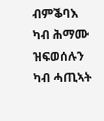ብምቕባእ ካብ ሕማሙ ዝፍወሰሉን ካብ ሓጢኣት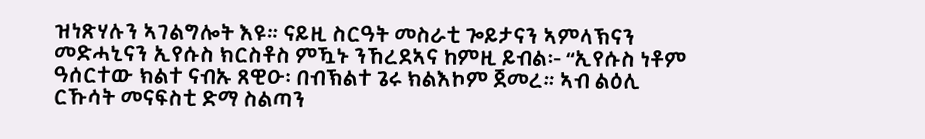ዝነጽሃሉን ኣገልግሎት እዩ። ናይዚ ስርዓት መስራቲ ጐይታናን ኣምላኽናን መድሓኒናን ኢየሱስ ክርስቶስ ምዃኑ ንኸረደኣና ከምዚ ይብል፡- “ኢየሱስ ነቶም ዓሰርተው ክልተ ናብኡ ጸዊዑ፡ በብኽልተ ጌሩ ክልእኮም ጀመረ። ኣብ ልዕሊ ርኹሳት መናፍስቲ ድማ ስልጣን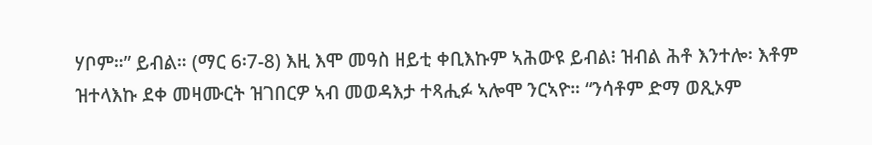ሃቦም።” ይብል። (ማር 6፡7-8) እዚ እሞ መዓስ ዘይቲ ቀቢእኩም ኣሕውዩ ይብል፧ ዝብል ሕቶ እንተሎ፡ እቶም ዝተላእኩ ደቀ መዛሙርት ዝገበርዎ ኣብ መወዳእታ ተጻሒፉ ኣሎሞ ንርኣዮ። “ንሳቶም ድማ ወጺኦም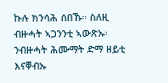ኩሉ ክንሳሕ ሰበኹ። ስለዚ ብዙሓት ኣጋንንቲ ኣውጽኡ፡ ንብዙሓት ሕሙማት ድማ ዘይቲ እናቐብኡ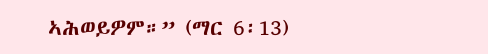ኣሕወይዎም።” (ማር 6፡13)